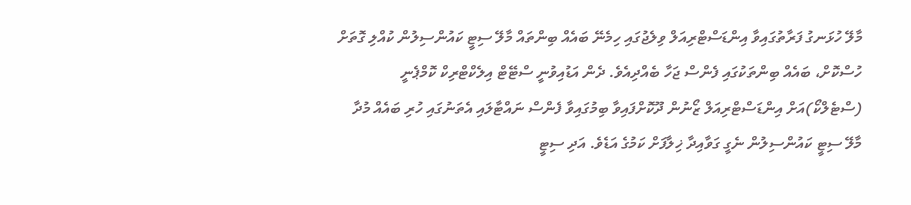މާލޭ ހުޅަނގު ފަރާތުގައިވާ އިންޑަސްޓްރިއަލް ވިލެޖުގައި ހިމެނޭ ބައެއް ބިންތައް މާލޭ ސިޓީ ކައުންސިލުން ކުއްލި ގޮތަށް ހުސްކޮށް، ބައެއް ބިންތަކުގައި ފެންސް ޖަހާ ބެއްދިއެވެ. ދެން އަޑުއިވުނީ ސްޓޭޓް އިލެކްޓްރިކް ކޮމްޕެނީ (ސްޓެލްކޯ)އަށް އިންޑަސްޓްރިއަލް ޒޯނުން ދޫކޮށްފައިވާ ބިމުގައިވާ ފެންސް ނައްޓާލައި އެތަނުގައި ހުރި ބައެއް މުދާ މާލޭ ސިޓީ ކައުންސިލުން ނެގީ ގަވާއިދާ ޚިލާފަށް ކަމުގެ އަޑެވެ. އަދި ސިޓީ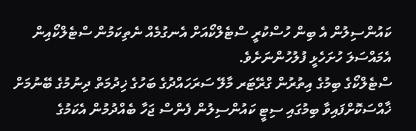ކައުންސިލުން އެ ބިން ހުސްކުރީ ސްޓެލްކޯއަށް އެނގުމެއް ނެތިކަމުން ސްޓެލްކޯއިން އެމައްސަލަ ހުށަހެޅީ ފުލުހުންނަށެވެ.
ސްޓެލްކޯގެ ބިމުގެ އިތުރުން ގްރޭޓަރ މާލޭ ސަރަހައްދުގެ ބަހުގެ ޚިދުމަތް ދިނުމުގެ ބޭނުމަށް ޚާއްސަކޮށްފައިވާ ބިމުގައި ސިޓީ ކައުންސިލުން ފެންސް ޖަހާ ބެއްދުމުން އެކަމުގެ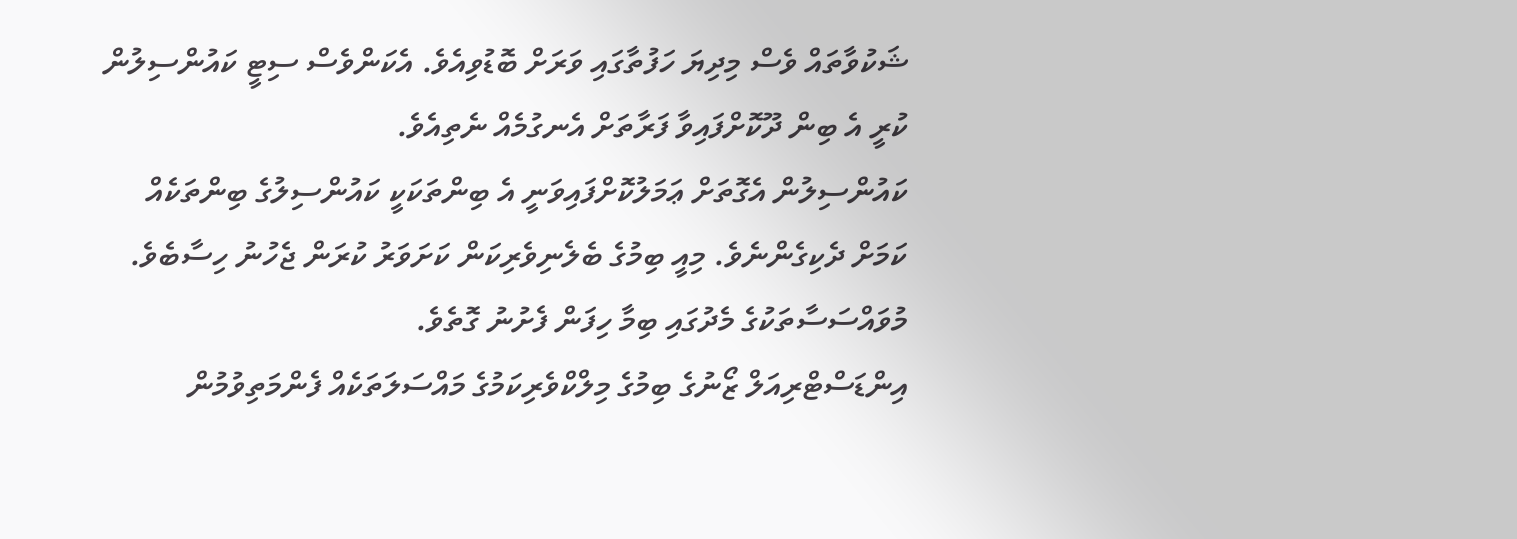ޝަކުވާތައް ވެސް މިދިޔަ ހަފުތާގައި ވަރަށް ބޮޑުވިއެވެ. އެކަންވެސް ސިޓީ ކައުންސިލުން ކުރީ އެ ބިން ދޫކޮށްފައިވާ ފަރާތަށް އެނގުމެއް ނެތިއެވެ.
ކައުންސިލުން އެގޮތަށް ޢަމަލުކޮށްފައިވަނީ އެ ބިންތަކަކީ ކައުންސިލުގެ ބިންތަކެއް ކަމަށް ދެކިގެންނެވެ. މިއީ ބިމުގެ ބެލެނިވެރިކަން ކަށަވަރު ކުރަން ޖެހުނު ހިސާބެވެ. މުވައްސަސާތަކުގެ މެދުގައި ބިމާ ހިފަން ފެށުނު ގޮތެވެ.
އިންޑަސްޓްރިއަލް ޒޯނުގެ ބިމުގެ މިލްކްވެރިކަމުގެ މައްސަލަތަކެއް ފެންމަތިވުމުން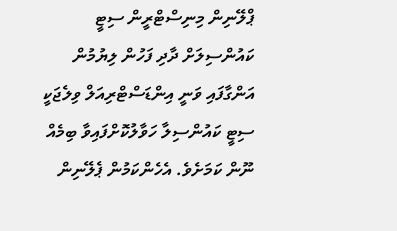ޕްލޭނިން މިނިސްޓްރީން ސިޓީ ކައުންސިލަށް ދާދި ފަހުން ލިޔުމުން އަންގާފައި ވަނީ އިންޑަސްޓްރިއަލް ވިލެޖަކީ ސިޓީ ކައުންސިލާ ހަވާލުކޮށްފައިވާ ބިމެއް ނޫން ކަމަށެވެ. އެހެންކަމުން ޕެލޭނިން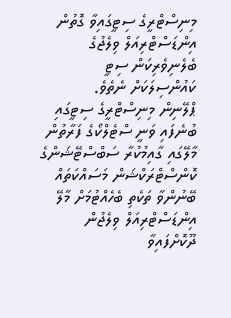މިނިސްޓްރީގެ ސިޓީގައިވާ ގޮތުން އިންޑަސްޓްރިއަލް ވިލެޖުގެ ބެލެނިވެރިކަން ސިޓީ ކައުންސިލަކަށް ނެތެވެ.
ޕްލޭނިން މިނިސްޓްރީގެ ސިޓީގައި ބުނެފައި ވަނީ ސްޓެލްކޯގެ ފަރާތުން މާލޭގައި ގާއިމުކުރާ ސަބްސްޓޭޝަންގެ ކޮންސްޓްރަކްޝަން މަސައްކަތައް ބޭނުންވާ ތަކެތި ބެހެއްޓުމަށް މާލޭ އިންޑަސްޓްރިއަލް ވިލެޖުން ދޫކޮށްފައިވާ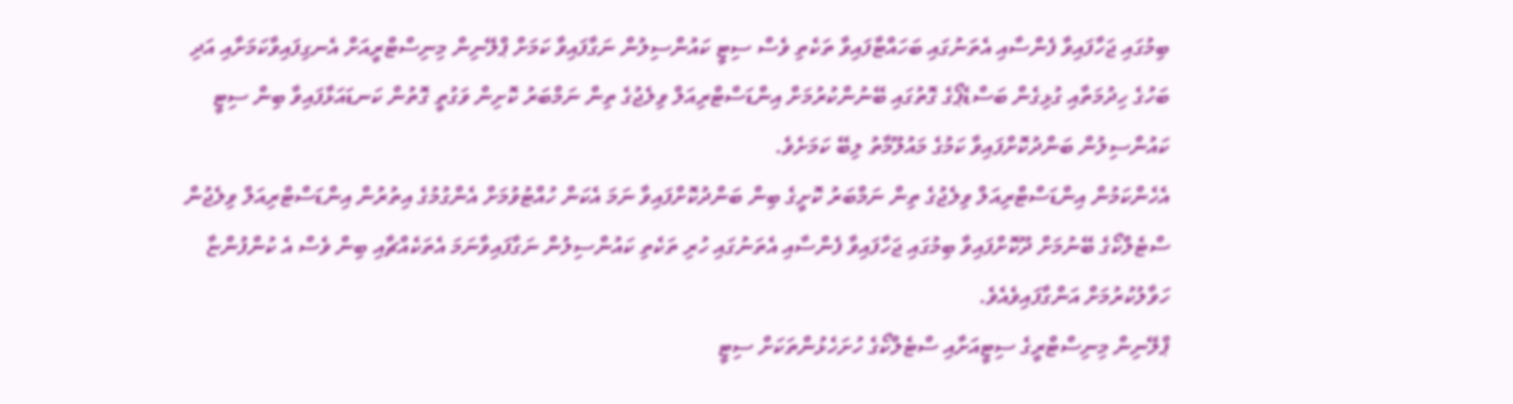ބިމުގައި ޖަހާފައިވާ ފެންސާއި އެތަނުގައި ބަހައްޓާފައިވާ ތަކެތި ވެސް ސިޓީ ކައުންސިލުން ނަގާފައިވާ ކަމަށް ޕްލޭނިން މިނިސްޓްރީއަށް އެނގިފައިވާކަމަށާއި އަދި ބަހުގެ ހިދުމަތާއި ގުޅިގެން ބަސްޑެޕޯގެ ގޮތުގައި ބޭނުންކުރުމަށް އިންޑަސްޓްރިއަލް ވިލެޖުގެ ތިން ނަމްބަރު ކޮށިން ވަގުތީ ގޮތުން ކަނޑައަޅާފައިވާ ބިން ސިޓީ ކައުންސިލުން ބަންދުކޮށްފައިވާ ކަމުގެ މައުލޫމާތު ލިބޭ ކަމަށެވެ.
އެހެންކަމުން އިންޑަސްޓްރިއަލް ވިލެޖުގެ ތިން ނަމްބަރު ކޮށީގެ ބިން ބަންދުކޮށްފައިވާ ނަމަ އެކަން ހުއްޓުވުމަށް އެންގުމުގެ އިތުރުން އިންޑަސްޓްރިއަލް ވިލެޖުން ސްޓެލްކޯގެ ބޭނުމަށް ދޫކޮށްފައިވާ ބިމުގައި ޖަހާފައިވާ ފެންސާއި އެތަނުގައި ހުރި ތަކެތި ކައުންސިލުން ނަގާފައިވާނަމަ އެތަކެއްޗާއި ބިން ވެސް އެ ކުންފުންޏާ ހަވާލުކުރުމަށް އަންގާފައިވެއެވެ.
ޕްލޭނިން މިނިސްޓްރީގެ ސިޓީއަށާއި ސްޓެލްކޯގެ ހުށަހެޅުންތަކަށް ސިޓީ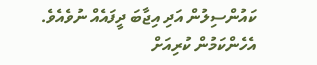ކައުންސިލުން އަދި އިޖާބަ ދީފައެއް ނުވެއެވެ. އެހެންކަމުން ކުރިއަށް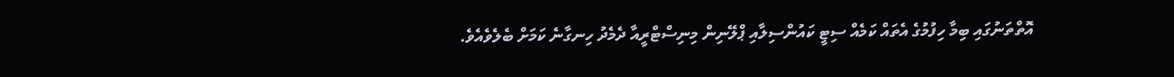އޮތްތަނުގައި ބިމާ ހިފުމުގެ އެތައް ކަމެއް ސިޓީ ކައުންސިލާއި ޕްލޭނިން މިނިސްޓްރީއާ ދެމެދު ހިނގާނެ ކަމަށް ބެލެވެއެވެ.